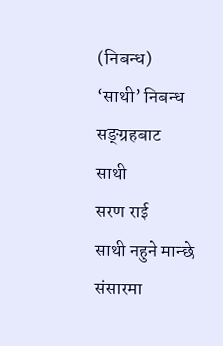(निबन्ध)
‘साथी’ निबन्ध सङ्ग्रहबाट
साथी
सरण राई
साथी नहुने मान्छे संसारमा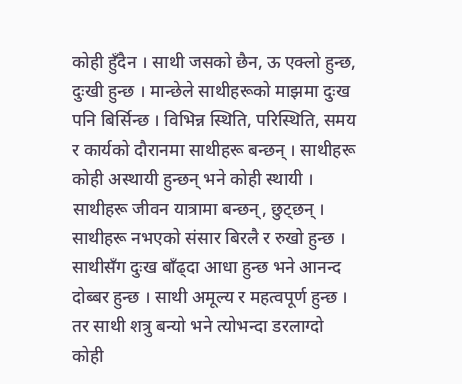कोही हुँदैन । साथी जसको छैन, ऊ एक्लो हुन्छ, दुःखी हुन्छ । मान्छेले साथीहरूको माझमा दुःख पनि बिर्सिन्छ । विभिन्न स्थिति, परिस्थिति, समय र कार्यको दौरानमा साथीहरू बन्छन् । साथीहरू कोही अस्थायी हुन्छन् भने कोही स्थायी । साथीहरू जीवन यात्रामा बन्छन्, छुट्छन् । साथीहरू नभएको संसार बिरलै र रुखो हुन्छ । साथीसँग दुःख बाँढ्दा आधा हुन्छ भने आनन्द दोब्बर हुन्छ । साथी अमूल्य र महत्वपूर्ण हुन्छ । तर साथी शत्रु बन्यो भने त्योभन्दा डरलाग्दो कोही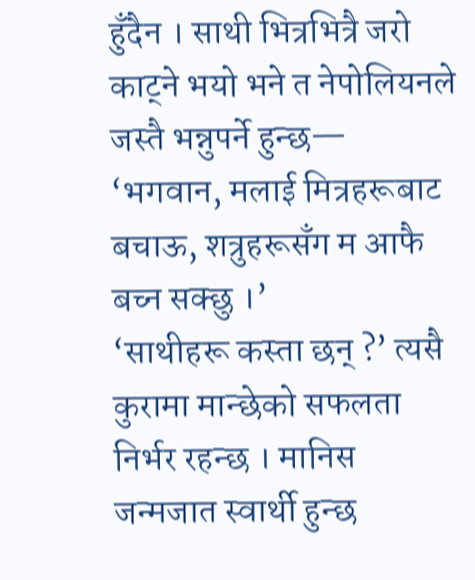हुँदैन । साथी भित्रभित्रै जरो काट्ने भयो भने त नेपोलियनले जस्तै भन्नुपर्ने हुन्छ— ‘भगवान, मलाई मित्रहरूबाट बचाऊ, शत्रुहरूसँग म आफै बच्न सक्छु ।’
‘साथीहरू कस्ता छन् ?’ त्यसै कुरामा मान्छेको सफलता निर्भर रहन्छ । मानिस जन्मजात स्वार्थी हुन्छ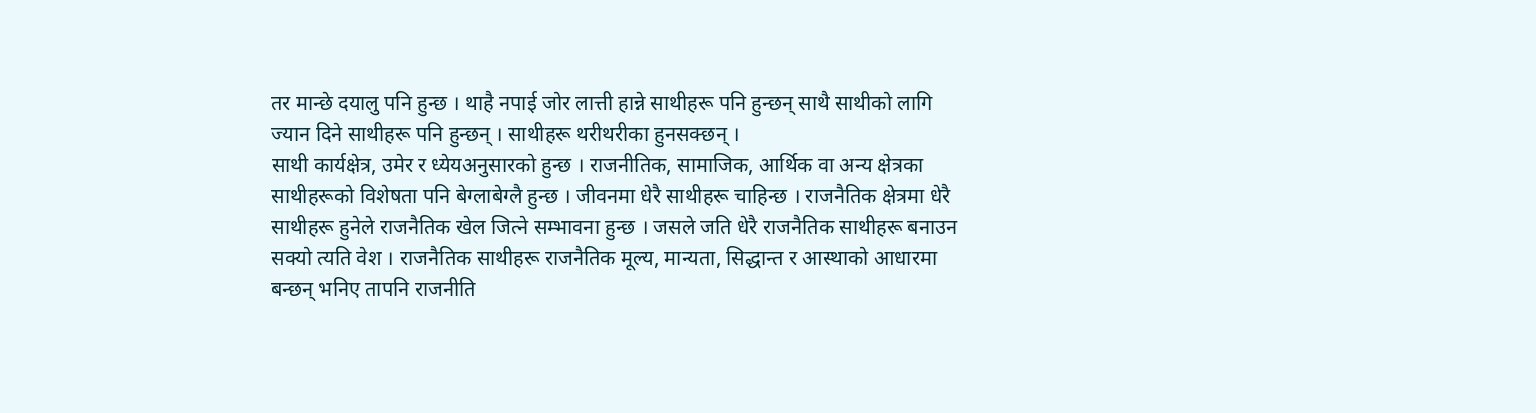तर मान्छे दयालु पनि हुन्छ । थाहै नपाई जोर लात्ती हान्ने साथीहरू पनि हुन्छन् साथै साथीको लागि ज्यान दिने साथीहरू पनि हुन्छन् । साथीहरू थरीथरीका हुनसक्छन् ।
साथी कार्यक्षेत्र, उमेर र ध्येयअनुसारको हुन्छ । राजनीतिक, सामाजिक, आर्थिक वा अन्य क्षेत्रका साथीहरूको विशेषता पनि बेग्लाबेग्लै हुन्छ । जीवनमा धेरै साथीहरू चाहिन्छ । राजनैतिक क्षेत्रमा धेरै साथीहरू हुनेले राजनैतिक खेल जित्ने सम्भावना हुन्छ । जसले जति धेरै राजनैतिक साथीहरू बनाउन सक्यो त्यति वेश । राजनैतिक साथीहरू राजनैतिक मूल्य, मान्यता, सिद्धान्त र आस्थाको आधारमा बन्छन् भनिए तापनि राजनीति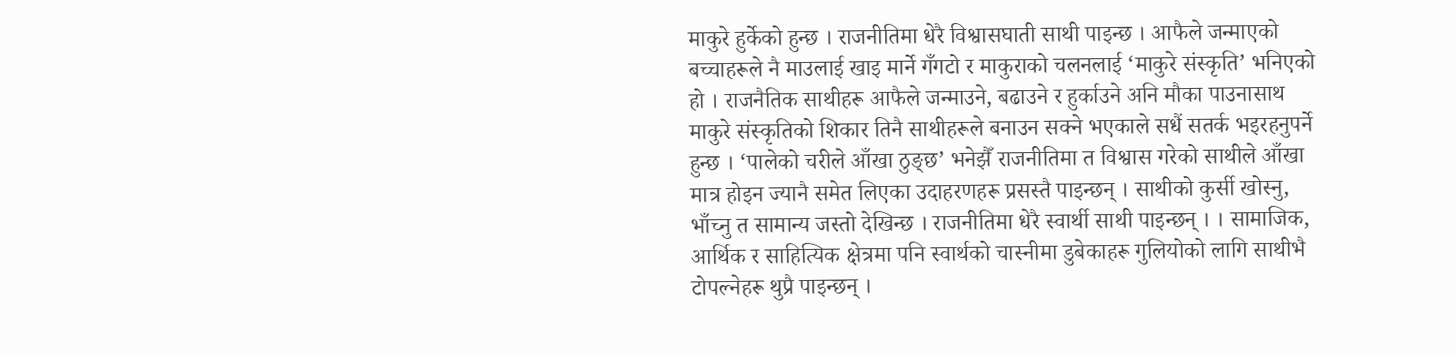माकुरे हुर्केको हुन्छ । राजनीतिमा धेरै विश्वासघाती साथी पाइन्छ । आफैले जन्माएको बच्चाहरूले नै माउलाई खाइ मार्ने गँगटो र माकुराको चलनलाई ‘माकुरे संस्कृति’ भनिएको हो । राजनैतिक साथीहरू आफैले जन्माउने, बढाउने र हुर्काउने अनि मौका पाउनासाथ माकुरे संस्कृतिको शिकार तिनै साथीहरूले बनाउन सक्ने भएकाले सधैं सतर्क भइरहनुपर्ने हुन्छ । ‘पालेको चरीले आँखा ठुङ्छ’ भनेझैँ राजनीतिमा त विश्वास गरेको साथीले आँखा मात्र होइन ज्यानै समेत लिएका उदाहरणहरू प्रसस्तै पाइन्छन् । साथीको कुर्सी खोस्नु, भाँच्नु त सामान्य जस्तो देखिन्छ । राजनीतिमा धेरै स्वार्थी साथी पाइन्छन् । । सामाजिक, आर्थिक र साहित्यिक क्षेत्रमा पनि स्वार्थको चास्नीमा डुबेकाहरू गुलियोको लागि साथीभै टोपल्नेहरू थुप्रै पाइन्छन् ।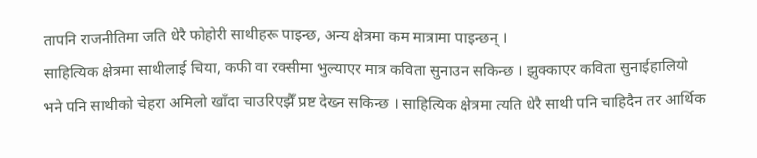तापनि राजनीतिमा जति धेरै फोहोरी साथीहरू पाइन्छ, अन्य क्षेत्रमा कम मात्रामा पाइन्छन् ।
साहित्यिक क्षेत्रमा साथीलाई चिया, कफी वा रक्सीमा भुल्याएर मात्र कविता सुनाउन सकिन्छ । झुक्काएर कविता सुनाईहालियो भने पनि साथीको चेहरा अमिलो खाँदा चाउरिएझैँ प्रष्ट देख्न सकिन्छ । साहित्यिक क्षेत्रमा त्यति धेरै साथी पनि चाहिदैन तर आर्थिक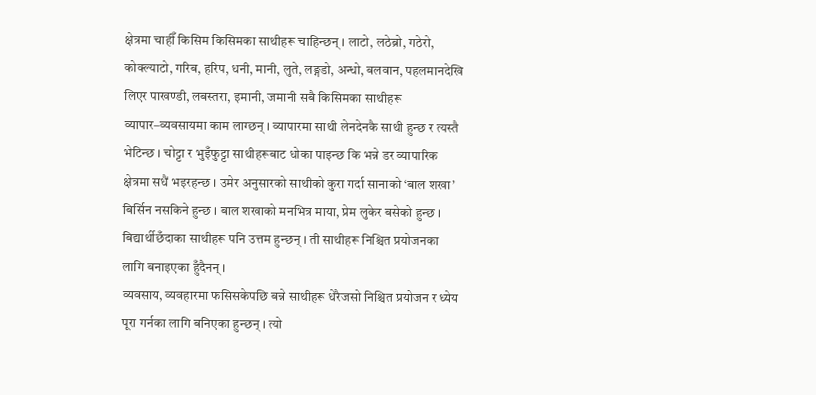क्षेत्रमा चाहीँ किसिम किसिमका साथीहरू चाहिन्छन् । लाटो, लठेब्रो, गठेरो, कोक्ल्याटो, गरिब, हरिप, धनी, मानी, लुते, लङ्गडो, अन्धो, बलवान, पहलमानदेखि लिएर पाखण्डी, लबस्तरा, इमानी, जमानी सबै किसिमका साथीहरू व्यापार–व्यवसायमा काम लाग्छन् । व्यापारमा साथी लेनदेनकै साथी हुन्छ र त्यस्तै भेटिन्छ । चोट्टा र भुइँफुट्टा साथीहरूबाट धोका पाइन्छ कि भन्ने डर व्यापारिक क्षेत्रमा सधैं भइरहन्छ । उमेर अनुसारको साथीको कुरा गर्दा सानाको ‘बाल शखा’ बिर्सिन नसकिने हुन्छ । बाल शखाको मनभित्र माया, प्रेम लुकेर बसेको हुन्छ । बिद्यार्थीछँदाका साथीहरू पनि उत्तम हुन्छन् । ती साथीहरू निश्चित प्रयोजनका लागि बनाइएका हुँदैनन् ।
व्यवसाय, व्यवहारमा फसिसकेपछि बन्ने साथीहरू धेरैजसो निश्चित प्रयोजन र ध्येय पूरा गर्नका लागि बनिएका हुन्छन् । त्यो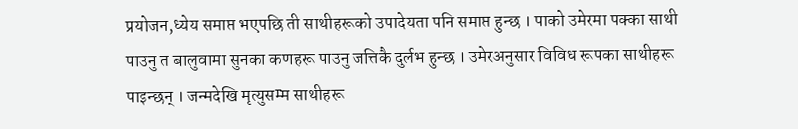प्रयोजन,ध्येय समाप्त भएपछि ती साथीहरूको उपादेयता पनि समाप्त हुन्छ । पाको उमेरमा पक्का साथी पाउनु त बालुवामा सुनका कणहरू पाउनु जत्तिकै दुर्लभ हुन्छ । उमेरअनुसार विविध रूपका साथीहरू पाइन्छन् । जन्मदेखि मृत्युसम्म साथीहरू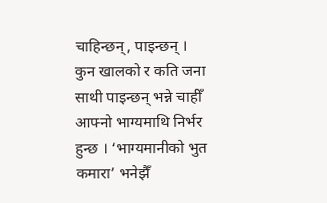चाहिन्छन्, पाइन्छन् । कुन खालको र कति जना साथी पाइन्छन् भन्ने चाहीँ आफ्नो भाग्यमाथि निर्भर हुन्छ । ‘भाग्यमानीको भुत कमारा’ भनेझैँ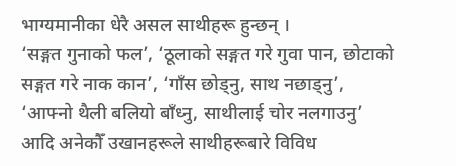भाग्यमानीका धेरै असल साथीहरू हुन्छन् ।
‘सङ्गत गुनाको फल’, ‘ठूलाको सङ्गत गरे गुवा पान, छोटाको सङ्गत गरे नाक कान’, ‘गाँस छोड्नु, साथ नछाड्नु’, ‘आफ्नो थैली बलियो बाँध्नु, साथीलाई चोर नलगाउनु’ आदि अनेकौँ उखानहरूले साथीहरूबारे विविध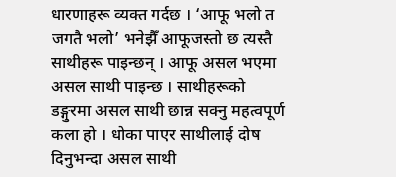धारणाहरू व्यक्त गर्दछ । ‘आफू भलो त जगतै भलो’ भनेझैँ आफूजस्तो छ त्यस्तै साथीहरू पाइन्छन् । आफू असल भएमा असल साथी पाइन्छ । साथीहरूको डङ्गुरमा असल साथी छान्न सक्नु महत्वपूर्ण कला हो । धोका पाएर साथीलाई दोष दिनुभन्दा असल साथी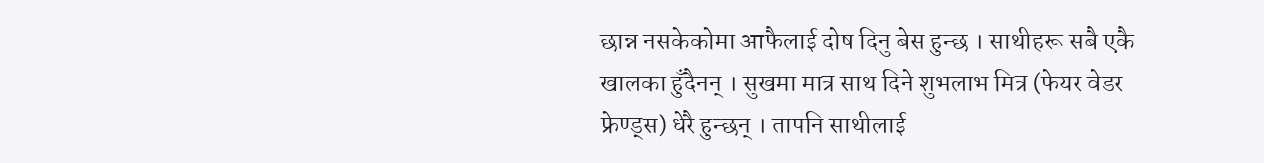छान्न नसकेकोमा आफैलाई दोष दिनु बेस हुन्छ । साथीहरू सबै एकै खालका हुँदैनन् । सुखमा मात्र साथ दिने शुभलाभ मित्र (फेयर वेडर फ्रेण्ड्स) धेरै हुन्छन् । तापनि साथीलाई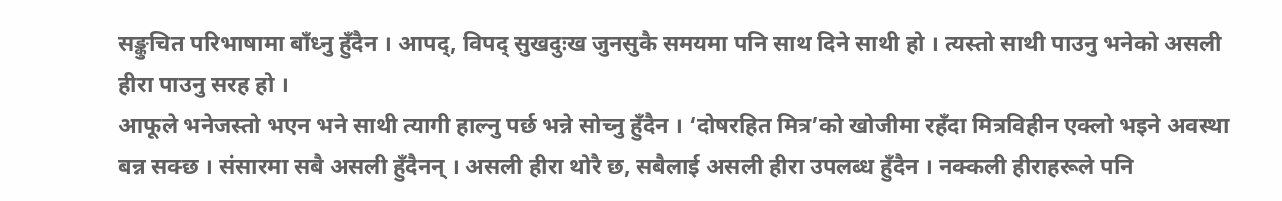सङ्कुचित परिभाषामा बाँध्नु हुँदैन । आपद्, विपद् सुखदुःख जुनसुकै समयमा पनि साथ दिने साथी हो । त्यस्तो साथी पाउनु भनेको असली हीरा पाउनु सरह हो ।
आफूले भनेजस्तो भएन भने साथी त्यागी हाल्नु पर्छ भन्ने सोच्नु हुँदैन । ‘दोषरहित मित्र’को खोजीमा रहँदा मित्रविहीन एक्लो भइने अवस्था बन्न सक्छ । संसारमा सबै असली हुँदैनन् । असली हीरा थोरै छ, सबैलाई असली हीरा उपलब्ध हुँदैन । नक्कली हीराहरूले पनि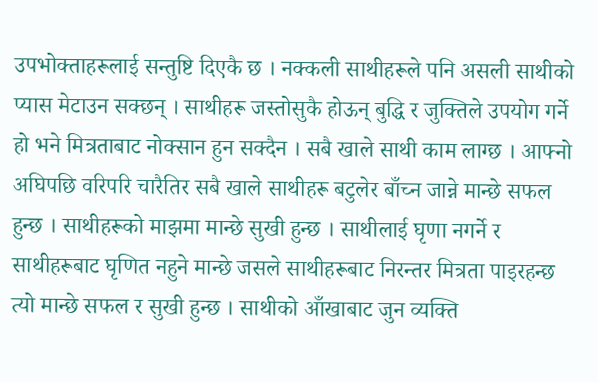उपभोक्ताहरूलाई सन्तुष्टि दिएकै छ । नक्कली साथीहरूले पनि असली साथीको प्यास मेटाउन सक्छन् । साथीहरू जस्तोसुकै होऊन् बुद्धि र जुक्तिले उपयोग गर्ने हो भने मित्रताबाट नोक्सान हुन सक्दैन । सबै खाले साथी काम लाग्छ । आफ्नो अघिपछि वरिपरि चारैतिर सबै खाले साथीहरू बटुलेर बाँच्न जान्ने मान्छे सफल हुन्छ । साथीहरूको माझमा मान्छे सुखी हुन्छ । साथीलाई घृणा नगर्ने र साथीहरूबाट घृणित नहुने मान्छे जसले साथीहरूबाट निरन्तर मित्रता पाइरहन्छ त्यो मान्छे सफल र सुखी हुन्छ । साथीको आँखाबाट जुन व्यक्ति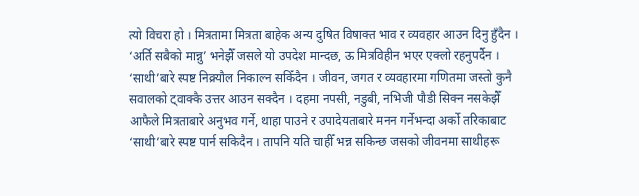त्यो विचरा हो । मित्रतामा मित्रता बाहेक अन्य दुषित विषाक्त भाव र व्यवहार आउन दिनु हुँदैन । ‘अर्ति सबैको मान्नु’ भनेझैँ जसले यो उपदेश मान्दछ, ऊ मित्रविहीन भएर एक्लो रहनुपर्दैन ।
‘साथी’बारे स्पष्ट निक्र्यौल निकाल्न सकिँदैन । जीवन, जगत र व्यवहारमा गणितमा जस्तो कुनै सवालको ट्वाक्कै उत्तर आउन सक्दैन । दहमा नपसी, नडुबी, नभिजी पौडी सिक्न नसकेझैँ आफैले मित्रताबारे अनुभव गर्ने, थाहा पाउने र उपादेयताबारे मनन गर्नेभन्दा अर्को तरिकाबाट ‘साथी’बारे स्पष्ट पार्न सकिदैन । तापनि यति चाहीँ भन्न सकिन्छ जसको जीवनमा साथीहरू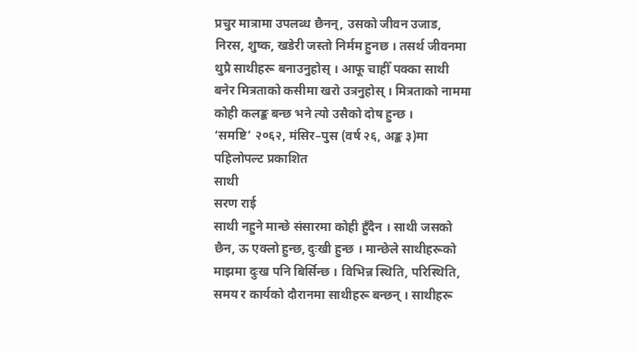प्रचुर मात्रामा उपलब्ध छैनन्, उसको जीवन उजाड, निरस, शुष्क, खडेरी जस्तो निर्मम हुनछ । तसर्थ जीवनमा थुप्रै साथीहरू बनाउनुहोस् । आफू चाहीँ पक्का साथी बनेर मित्रताको कसीमा खरो उत्रनुहोस् । मित्रताको नाममा कोही कलङ्क बन्छ भने त्यो उसैको दोष हुन्छ ।
‘समष्टि’ २०६२, मंसिर–पुस (वर्ष २६, अङ्क ३)मा पहिलोपल्ट प्रकाशित
साथी
सरण राई
साथी नहुने मान्छे संसारमा कोही हुँदैन । साथी जसको छैन, ऊ एक्लो हुन्छ, दुःखी हुन्छ । मान्छेले साथीहरूको माझमा दुःख पनि बिर्सिन्छ । विभिन्न स्थिति, परिस्थिति, समय र कार्यको दौरानमा साथीहरू बन्छन् । साथीहरू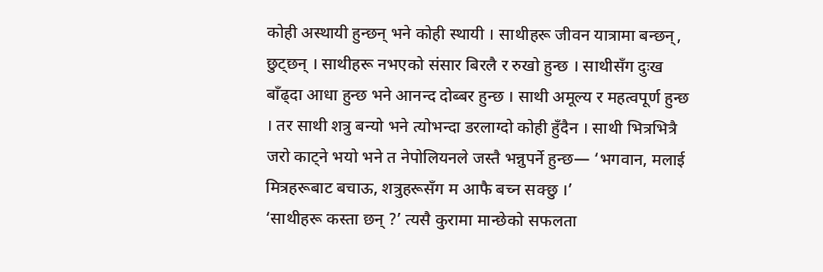कोही अस्थायी हुन्छन् भने कोही स्थायी । साथीहरू जीवन यात्रामा बन्छन्, छुट्छन् । साथीहरू नभएको संसार बिरलै र रुखो हुन्छ । साथीसँग दुःख बाँढ्दा आधा हुन्छ भने आनन्द दोब्बर हुन्छ । साथी अमूल्य र महत्वपूर्ण हुन्छ । तर साथी शत्रु बन्यो भने त्योभन्दा डरलाग्दो कोही हुँदैन । साथी भित्रभित्रै जरो काट्ने भयो भने त नेपोलियनले जस्तै भन्नुपर्ने हुन्छ— ‘भगवान, मलाई मित्रहरूबाट बचाऊ, शत्रुहरूसँग म आफै बच्न सक्छु ।’
‘साथीहरू कस्ता छन् ?’ त्यसै कुरामा मान्छेको सफलता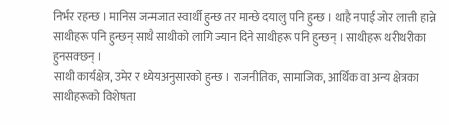निर्भर रहन्छ । मानिस जन्मजात स्वार्थी हुन्छ तर मान्छे दयालु पनि हुन्छ । थाहै नपाई जोर लात्ती हान्ने साथीहरू पनि हुन्छन् साथै साथीको लागि ज्यान दिने साथीहरू पनि हुन्छन् । साथीहरू थरीथरीका हुनसक्छन् ।
साथी कार्यक्षेत्र, उमेर र ध्येयअनुसारको हुन्छ । राजनीतिक, सामाजिक, आर्थिक वा अन्य क्षेत्रका साथीहरूको विशेषता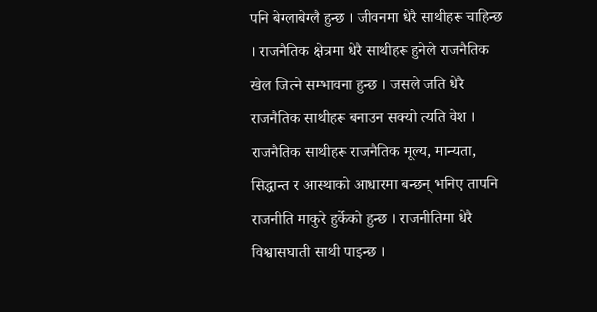पनि बेग्लाबेग्लै हुन्छ । जीवनमा धेरै साथीहरू चाहिन्छ । राजनैतिक क्षेत्रमा धेरै साथीहरू हुनेले राजनैतिक खेल जित्ने सम्भावना हुन्छ । जसले जति धेरै राजनैतिक साथीहरू बनाउन सक्यो त्यति वेश । राजनैतिक साथीहरू राजनैतिक मूल्य, मान्यता, सिद्धान्त र आस्थाको आधारमा बन्छन् भनिए तापनि राजनीति माकुरे हुर्केको हुन्छ । राजनीतिमा धेरै विश्वासघाती साथी पाइन्छ ।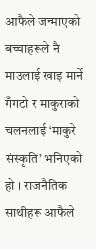आफैले जन्माएको बच्चाहरूले नै माउलाई खाइ मार्ने गँगटो र माकुराको चलनलाई ‘माकुरे संस्कृति’ भनिएको हो । राजनैतिक साथीहरू आफैले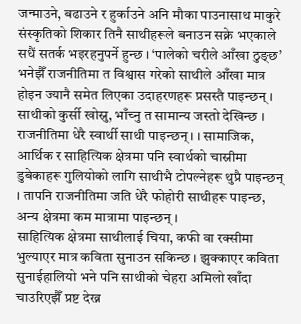जन्माउने, बढाउने र हुर्काउने अनि मौका पाउनासाथ माकुरे संस्कृतिको शिकार तिनै साथीहरूले बनाउन सक्ने भएकाले सधैं सतर्क भइरहनुपर्ने हुन्छ । ‘पालेको चरीले आँखा ठुङ्छ’ भनेझैँ राजनीतिमा त विश्वास गरेको साथीले आँखा मात्र होइन ज्यानै समेत लिएका उदाहरणहरू प्रसस्तै पाइन्छन् । साथीको कुर्सी खोस्नु, भाँच्नु त सामान्य जस्तो देखिन्छ । राजनीतिमा धेरै स्वार्थी साथी पाइन्छन् । । सामाजिक, आर्थिक र साहित्यिक क्षेत्रमा पनि स्वार्थको चास्नीमा डुबेकाहरू गुलियोको लागि साथीभै टोपल्नेहरू थुप्रै पाइन्छन् । तापनि राजनीतिमा जति धेरै फोहोरी साथीहरू पाइन्छ, अन्य क्षेत्रमा कम मात्रामा पाइन्छन् ।
साहित्यिक क्षेत्रमा साथीलाई चिया, कफी वा रक्सीमा भुल्याएर मात्र कविता सुनाउन सकिन्छ । झुक्काएर कविता सुनाईहालियो भने पनि साथीको चेहरा अमिलो खाँदा चाउरिएझैँ प्रष्ट देख्न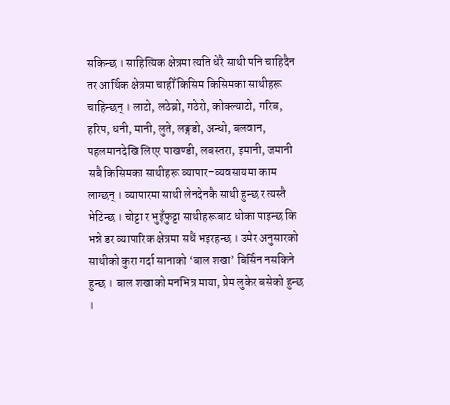सकिन्छ । साहित्यिक क्षेत्रमा त्यति धेरै साथी पनि चाहिदैन तर आर्थिक क्षेत्रमा चाहीँ किसिम किसिमका साथीहरू चाहिन्छन् । लाटो, लठेब्रो, गठेरो, कोक्ल्याटो, गरिब, हरिप, धनी, मानी, लुते, लङ्गडो, अन्धो, बलवान, पहलमानदेखि लिएर पाखण्डी, लबस्तरा, इमानी, जमानी सबै किसिमका साथीहरू व्यापार–व्यवसायमा काम लाग्छन् । व्यापारमा साथी लेनदेनकै साथी हुन्छ र त्यस्तै भेटिन्छ । चोट्टा र भुइँफुट्टा साथीहरूबाट धोका पाइन्छ कि भन्ने डर व्यापारिक क्षेत्रमा सधैं भइरहन्छ । उमेर अनुसारको साथीको कुरा गर्दा सानाको ‘बाल शखा’ बिर्सिन नसकिने हुन्छ । बाल शखाको मनभित्र माया, प्रेम लुकेर बसेको हुन्छ ।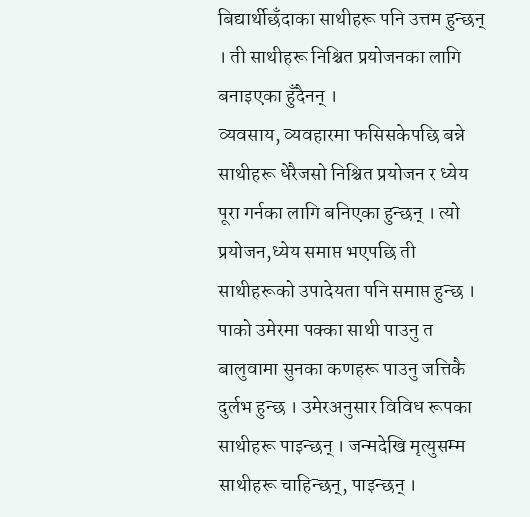बिद्यार्थीछँदाका साथीहरू पनि उत्तम हुन्छन् । ती साथीहरू निश्चित प्रयोजनका लागि बनाइएका हुँदैनन् ।
व्यवसाय, व्यवहारमा फसिसकेपछि बन्ने साथीहरू धेरैजसो निश्चित प्रयोजन र ध्येय पूरा गर्नका लागि बनिएका हुन्छन् । त्यो प्रयोजन,ध्येय समाप्त भएपछि ती साथीहरूको उपादेयता पनि समाप्त हुन्छ । पाको उमेरमा पक्का साथी पाउनु त बालुवामा सुनका कणहरू पाउनु जत्तिकै दुर्लभ हुन्छ । उमेरअनुसार विविध रूपका साथीहरू पाइन्छन् । जन्मदेखि मृत्युसम्म साथीहरू चाहिन्छन्, पाइन्छन् ।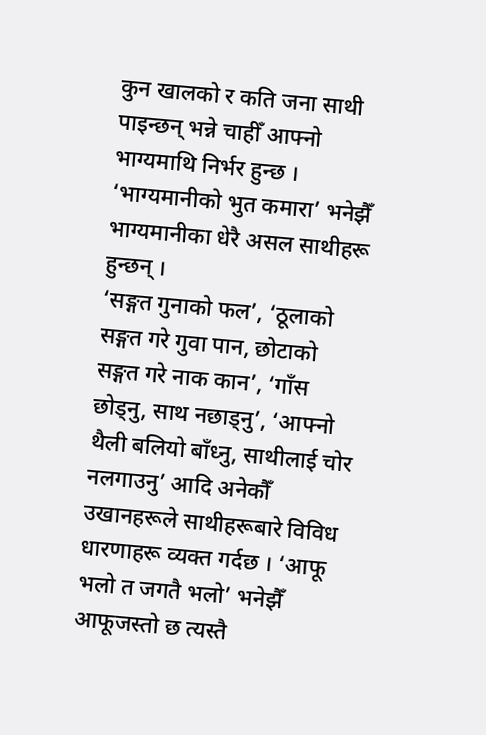कुन खालको र कति जना साथी पाइन्छन् भन्ने चाहीँ आफ्नो भाग्यमाथि निर्भर हुन्छ । ‘भाग्यमानीको भुत कमारा’ भनेझैँ भाग्यमानीका धेरै असल साथीहरू हुन्छन् ।
‘सङ्गत गुनाको फल’, ‘ठूलाको सङ्गत गरे गुवा पान, छोटाको सङ्गत गरे नाक कान’, ‘गाँस छोड्नु, साथ नछाड्नु’, ‘आफ्नो थैली बलियो बाँध्नु, साथीलाई चोर नलगाउनु’ आदि अनेकौँ उखानहरूले साथीहरूबारे विविध धारणाहरू व्यक्त गर्दछ । ‘आफू भलो त जगतै भलो’ भनेझैँ आफूजस्तो छ त्यस्तै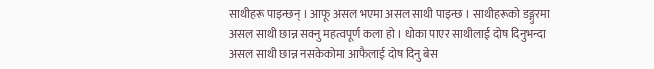साथीहरू पाइन्छन् । आफू असल भएमा असल साथी पाइन्छ । साथीहरूको डङ्गुरमा असल साथी छान्न सक्नु महत्वपूर्ण कला हो । धोका पाएर साथीलाई दोष दिनुभन्दा असल साथी छान्न नसकेकोमा आफैलाई दोष दिनु बेस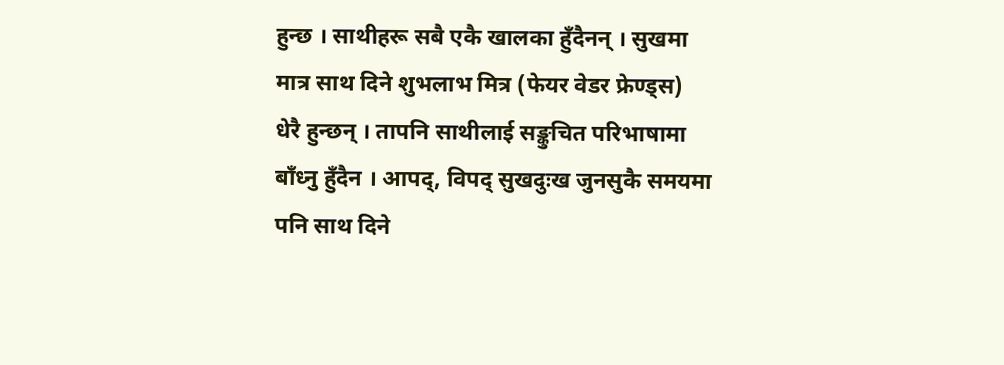हुन्छ । साथीहरू सबै एकै खालका हुँदैनन् । सुखमा मात्र साथ दिने शुभलाभ मित्र (फेयर वेडर फ्रेण्ड्स) धेरै हुन्छन् । तापनि साथीलाई सङ्कुचित परिभाषामा बाँध्नु हुँदैन । आपद्, विपद् सुखदुःख जुनसुकै समयमा पनि साथ दिने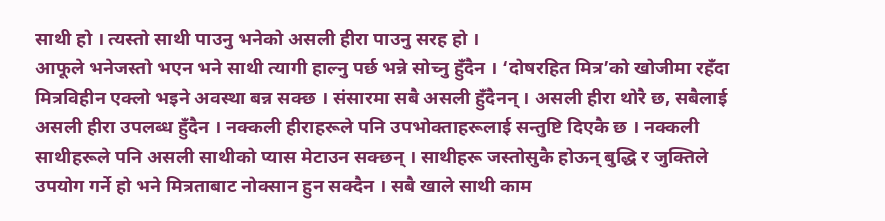साथी हो । त्यस्तो साथी पाउनु भनेको असली हीरा पाउनु सरह हो ।
आफूले भनेजस्तो भएन भने साथी त्यागी हाल्नु पर्छ भन्ने सोच्नु हुँदैन । ‘दोषरहित मित्र’को खोजीमा रहँदा मित्रविहीन एक्लो भइने अवस्था बन्न सक्छ । संसारमा सबै असली हुँदैनन् । असली हीरा थोरै छ, सबैलाई असली हीरा उपलब्ध हुँदैन । नक्कली हीराहरूले पनि उपभोक्ताहरूलाई सन्तुष्टि दिएकै छ । नक्कली साथीहरूले पनि असली साथीको प्यास मेटाउन सक्छन् । साथीहरू जस्तोसुकै होऊन् बुद्धि र जुक्तिले उपयोग गर्ने हो भने मित्रताबाट नोक्सान हुन सक्दैन । सबै खाले साथी काम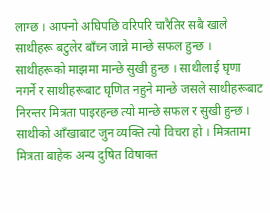लाग्छ । आफ्नो अघिपछि वरिपरि चारैतिर सबै खाले साथीहरू बटुलेर बाँच्न जान्ने मान्छे सफल हुन्छ । साथीहरूको माझमा मान्छे सुखी हुन्छ । साथीलाई घृणा नगर्ने र साथीहरूबाट घृणित नहुने मान्छे जसले साथीहरूबाट निरन्तर मित्रता पाइरहन्छ त्यो मान्छे सफल र सुखी हुन्छ । साथीको आँखाबाट जुन व्यक्ति त्यो विचरा हो । मित्रतामा मित्रता बाहेक अन्य दुषित विषाक्त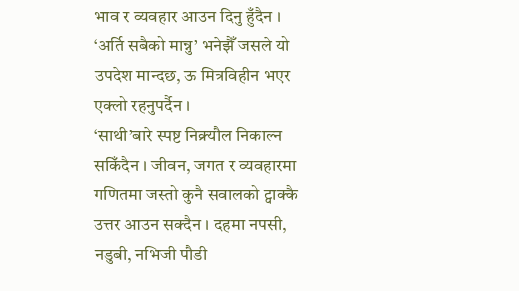भाव र व्यवहार आउन दिनु हुँदैन । ‘अर्ति सबैको मान्नु’ भनेझैँ जसले यो उपदेश मान्दछ, ऊ मित्रविहीन भएर एक्लो रहनुपर्दैन ।
‘साथी’बारे स्पष्ट निक्र्यौल निकाल्न सकिँदैन । जीवन, जगत र व्यवहारमा गणितमा जस्तो कुनै सवालको ट्वाक्कै उत्तर आउन सक्दैन । दहमा नपसी, नडुबी, नभिजी पौडी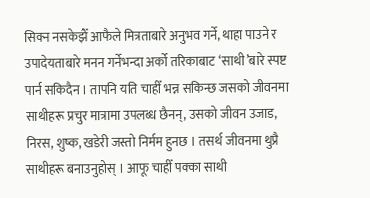सिक्न नसकेझैँ आफैले मित्रताबारे अनुभव गर्ने, थाहा पाउने र उपादेयताबारे मनन गर्नेभन्दा अर्को तरिकाबाट ‘साथी’बारे स्पष्ट पार्न सकिदैन । तापनि यति चाहीँ भन्न सकिन्छ जसको जीवनमा साथीहरू प्रचुर मात्रामा उपलब्ध छैनन्, उसको जीवन उजाड, निरस, शुष्क, खडेरी जस्तो निर्मम हुनछ । तसर्थ जीवनमा थुप्रै साथीहरू बनाउनुहोस् । आफू चाहीँ पक्का साथी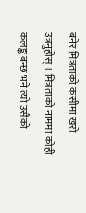बनेर मित्रताको कसीमा खरो उत्रनुहोस् । मित्रताको नाममा कोही कलङ्क बन्छ भने त्यो उसैको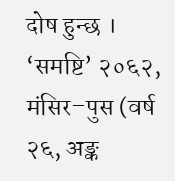दोष हुन्छ ।
‘समष्टि’ २०६२, मंसिर–पुस (वर्ष २६, अङ्क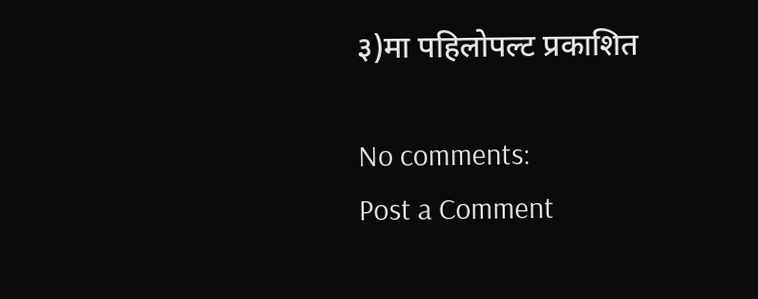३)मा पहिलोपल्ट प्रकाशित

No comments:
Post a Comment